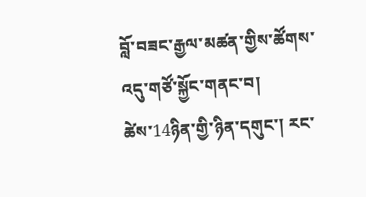བློ་བཟང་རྒྱལ་མཚན་གྱིས་ཚོགས་འདུ་གཙོ་སྐྱོང་གནང་བ།
ཚེས་14ཉིན་གྱི་ཉིན་དགུང་། རང་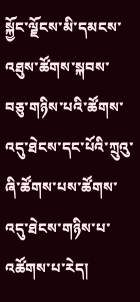སྐྱོང་ལྗོངས་མི་དམངས་འཐུས་ཚོགས་སྐབས་བཅུ་གཉིས་པའི་ཚོགས་འདུ་ཐེངས་དང་པོའི་ཀྲུའུ་ཞི་ཚོགས་པས་ཚོགས་འདུ་ཐེངས་གཉིས་པ་འཚོགས་པ་རེད།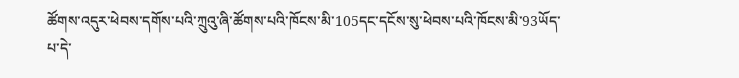ཚོགས་འདུར་ཕེབས་དགོས་པའི་ཀྲུའུ་ཞི་ཚོགས་པའི་ཁོངས་མི་105དང་དངོས་སུ་ཕེབས་པའི་ཁོངས་མི་93ཡོད་པ་དེ་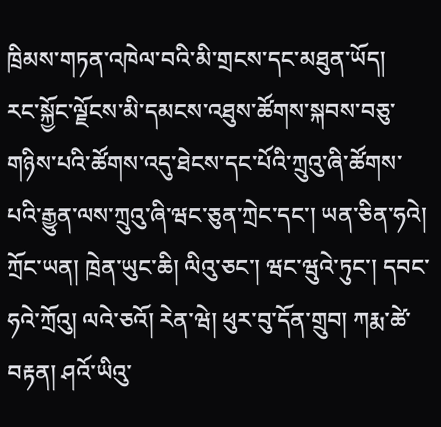ཁྲིམས་གཏན་འཁེལ་བའི་མི་གྲངས་དང་མཐུན་ཡོད།
རང་སྐྱོང་ལྗོངས་མི་དམངས་འཐུས་ཚོགས་སྐབས་བཅུ་གཉིས་པའི་ཚོགས་འདུ་ཐེངས་དང་པོའི་ཀྲུའུ་ཞི་ཚོགས་པའི་རྒྱུན་ལས་ཀྲུའུ་ཞི་ཝང་ཅུན་ཀྲེང་དང་། ཡན་ཅིན་ཧའེ། ཀྲོང་ཡན། ཁྲེན་ཡུང་ཆི། ལིའུ་ཅང་། ཝང་ཝུའེ་ཏུང་། དབང་ཧའེ་ཀྲོའུ། ལའེ་ཅའོ། རེན་ཝེ། ཕུར་བུ་དོན་གྲུབ། ཀརྨ་ཚེ་བརྟན། ཤའོ་ཡིའུ་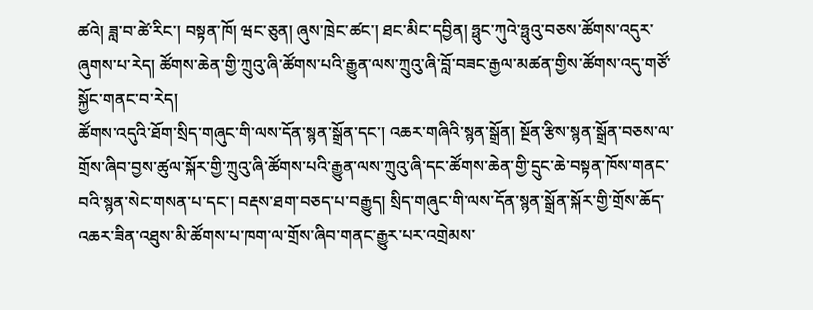ཚའེ། ཟླ་བ་ཚེ་རིང་། བསྟན་ཁོ། ཝང་ཅུན། ཞུས་ཁྲེང་ཚང་། ཐང་མིང་དབྱིན། ཧྥུང་ཀུའེ་ཧྥུའུ་བཅས་ཚོགས་འདུར་ཞུགས་པ་རེད། ཚོགས་ཆེན་གྱི་ཀྲུའུ་ཞི་ཚོགས་པའི་རྒྱུན་ལས་ཀྲུའུ་ཞི་བློ་བཟང་རྒྱལ་མཚན་གྱིས་ཚོགས་འདུ་གཙོ་སྐྱོང་གནང་བ་རེད།
ཚོགས་འདུའི་ཐོག་སྲིད་གཞུང་གི་ལས་དོན་སྙན་སྒྲོན་དང་། འཆར་གཞིའི་སྙན་སྒྲོན། སྔོན་རྩིས་སྙན་སྒྲོན་བཅས་ལ་གྲོས་ཞིབ་བྱས་ཚུལ་སྐོར་གྱི་ཀྲུའུ་ཞི་ཚོགས་པའི་རྒྱུན་ལས་ཀྲུའུ་ཞི་དང་ཚོགས་ཆེན་གྱི་དྲུང་ཆེ་བསྟན་ཁོས་གནང་བའི་སྙན་སེང་གསན་པ་དང་། བརྡས་ཐག་བཅད་པ་བརྒྱུད། སྲིད་གཞུང་གི་ལས་དོན་སྙན་སྒྲོན་སྐོར་གྱི་གྲོས་ཆོད་འཆར་ཟིན་འཐུས་མི་ཚོགས་པ་ཁག་ལ་གྲོས་ཞིབ་གནང་རྒྱུར་པར་འགྲེམས་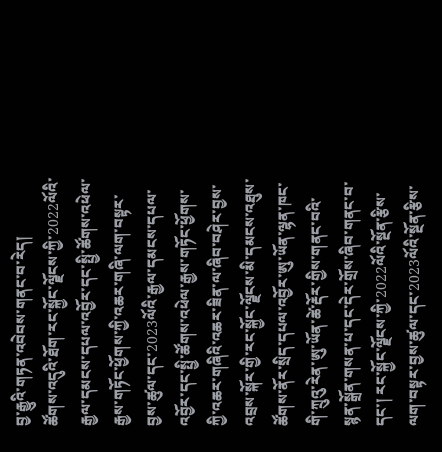བྱ་རྒྱུའི་གཏན་འབེབས་གནང་བ་རེད།
ཚོགས་འདུའི་ཐོག་རང་སྐྱོང་ལྗོངས་ཀྱི་2022ལོའི་རྒྱལ་དམངས་དཔལ་འབྱོར་དང་སྤྱི་ཚོགས་འཕེལ་རྒྱས་གཏོང་ཕྱོགས་ཀྱི་འཆར་གཞི་ལག་བསྟར་བྱས་ཚུལ་དང་2023ལོའི་རྒྱལ་དམངས་དཔལ་འབྱོར་དང་སྤྱི་ཚོགས་འཕེལ་རྒྱས་གཏོང་ཕྱོགས་ཀྱི་འཆར་གཞིའི་འཆར་ཟིན་ལ་ཞིབ་བཤེར་བྱས་འབྲས་སྐོར་གྱི་རང་སྐྱོང་ལྗོངས་མི་དམངས་འཐུས་ཚོགས་ནོར་སྲིད་དཔལ་འབྱོར་ཨུ་ཡོན་ལྷན་ཁང་གི་ཀྲུའུ་རེན་ཨུ་ཡོན་ཚེ་རྡོར་གྱིས་གནང་བའི་སྙན་སྒྲོན་གསན་པ་དང་དེར་གྲོས་ཞིབ་གནང་བ་དང་། རང་སྐྱོང་ལྗོངས་ཀྱི་2022ལོའི་སྔོན་རྩིས་ལག་བསྟར་བྱས་ཚུལ་དང་2023ལོའི་སྔོན་རྩིས་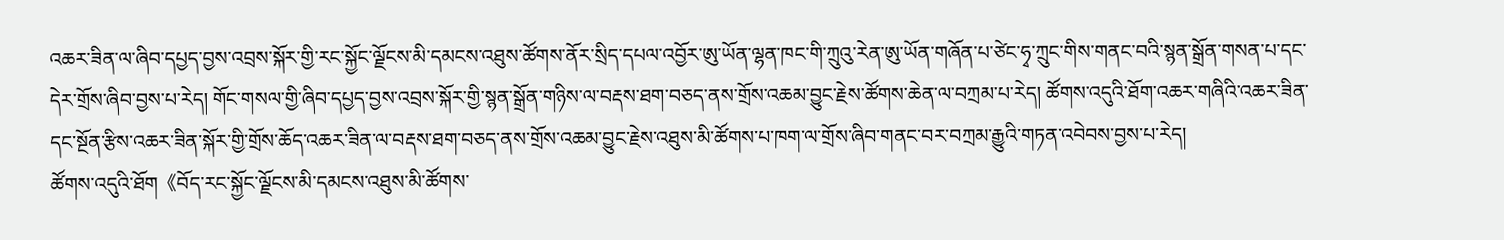འཆར་ཟིན་ལ་ཞིབ་དཔྱད་བྱས་འབྲས་སྐོར་གྱི་རང་སྐྱོང་ལྗོངས་མི་དམངས་འཐུས་ཚོགས་ནོར་སྲིད་དཔལ་འབྱོར་ཨུ་ཡོན་ལྷན་ཁང་གི་ཀྲུའུ་རེན་ཨུ་ཡོན་གཞོན་པ་ཙེང་ཧྭ་ཀྲུང་གིས་གནང་བའི་སྙན་སྒྲོན་གསན་པ་དང་དེར་གྲོས་ཞིབ་བྱས་པ་རེད། གོང་གསལ་གྱི་ཞིབ་དཔྱད་བྱས་འབྲས་སྐོར་གྱི་སྙན་སྒྲོན་གཉིས་ལ་བརྡས་ཐག་བཅད་ནས་གྲོས་འཆམ་བྱུང་རྗེས་ཚོགས་ཆེན་ལ་བཀྲམ་པ་རེད། ཚོགས་འདུའི་ཐོག་འཆར་གཞིའི་འཆར་ཟིན་དང་སྔོན་རྩིས་འཆར་ཟིན་སྐོར་གྱི་གྲོས་ཆོད་འཆར་ཟིན་ལ་བརྡས་ཐག་བཅད་ནས་གྲོས་འཆམ་བྱུང་རྗེས་འཐུས་མི་ཚོགས་པ་ཁག་ལ་གྲོས་ཞིབ་གནང་བར་བཀྲམ་རྒྱུའི་གཏན་འབེབས་བྱས་པ་རེད།
ཚོགས་འདུའི་ཐོག《བོད་རང་སྐྱོང་ལྗོངས་མི་དམངས་འཐུས་མི་ཚོགས་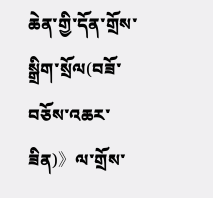ཆེན་གྱི་དོན་གྲོས་སྒྲིག་སྲོལ(བཟོ་བཅོས་འཆར་ཟིན)》ལ་གྲོས་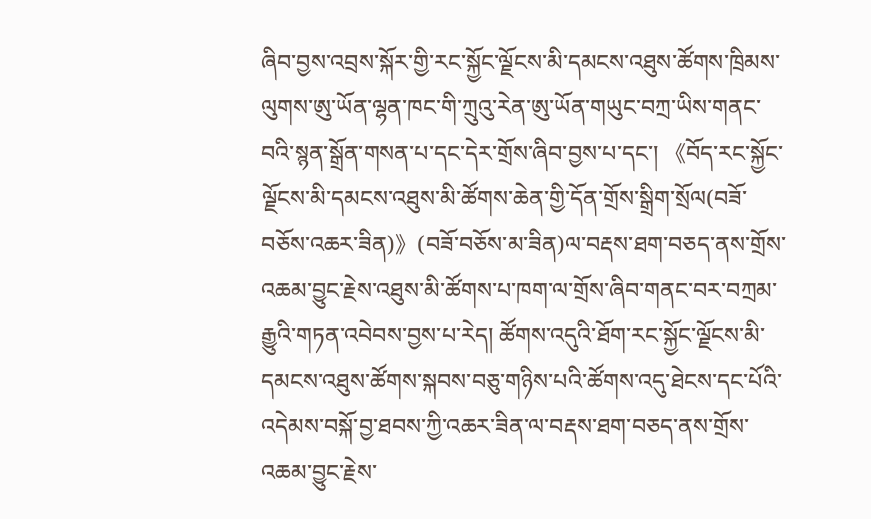ཞིབ་བྱས་འབྲས་སྐོར་གྱི་རང་སྐྱོང་ལྗོངས་མི་དམངས་འཐུས་ཚོགས་ཁྲིམས་ལུགས་ཨུ་ཡོན་ལྷན་ཁང་གི་ཀྲུའུ་རེན་ཨུ་ཡོན་གཡུང་བཀྲ་ཡིས་གནང་བའི་སྙན་སྒྲོན་གསན་པ་དང་དེར་གྲོས་ཞིབ་བྱས་པ་དང་། 《བོད་རང་སྐྱོང་ལྗོངས་མི་དམངས་འཐུས་མི་ཚོགས་ཆེན་གྱི་དོན་གྲོས་སྒྲིག་སྲོལ(བཟོ་བཅོས་འཆར་ཟིན)》(བཟོ་བཅོས་མ་ཟིན)ལ་བརྡས་ཐག་བཅད་ནས་གྲོས་འཆམ་བྱུང་རྗེས་འཐུས་མི་ཚོགས་པ་ཁག་ལ་གྲོས་ཞིབ་གནང་བར་བཀྲམ་རྒྱུའི་གཏན་འབེབས་བྱས་པ་རེད། ཚོགས་འདུའི་ཐོག་རང་སྐྱོང་ལྗོངས་མི་དམངས་འཐུས་ཚོགས་སྐབས་བཅུ་གཉིས་པའི་ཚོགས་འདུ་ཐེངས་དང་པོའི་འདེམས་བསྐོ་བྱ་ཐབས་ཀྱི་འཆར་ཟིན་ལ་བརྡས་ཐག་བཅད་ནས་གྲོས་འཆམ་བྱུང་རྗེས་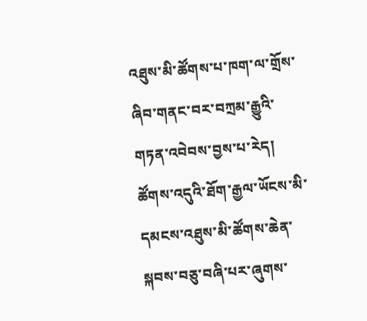འཐུས་མི་ཚོགས་པ་ཁག་ལ་གྲོས་ཞིབ་གནང་བར་བཀྲམ་རྒྱུའི་གཏན་འབེབས་བྱས་པ་རེད།
ཚོགས་འདུའི་ཐོག་རྒྱལ་ཡོངས་མི་དམངས་འཐུས་མི་ཚོགས་ཆེན་སྐབས་བཅུ་བཞི་པར་ཞུགས་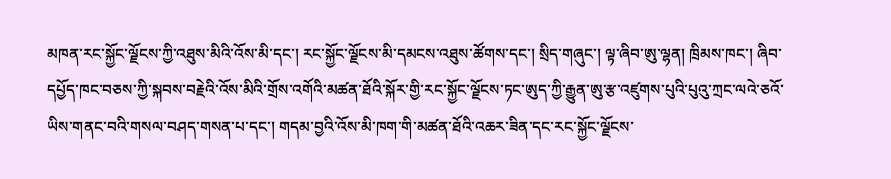མཁན་རང་སྐྱོང་ལྗོངས་ཀྱི་འཐུས་མིའི་འོས་མི་དང་། རང་སྐྱོང་ལྗོངས་མི་དམངས་འཐུས་ཚོགས་དང་། སྲིད་གཞུང་། ལྟ་ཞིབ་ཨུ་ལྷན། ཁྲིམས་ཁང་། ཞིབ་དཔྱོད་ཁང་བཅས་ཀྱི་སྐབས་བརྗེའི་འོས་མིའི་གྲོས་འགོའི་མཚན་ཐོའི་སྐོར་གྱི་རང་སྐྱོང་ལྗོངས་ཏང་ཨུད་ཀྱི་རྒྱུན་ཨུ་རྩ་འཛུགས་པུའི་པུའུ་ཀྲང་ལའེ་ཅའོ་ཡིས་གནང་བའི་གསལ་བཤད་གསན་པ་དང་། གདམ་བྱའི་འོས་མི་ཁག་གི་མཚན་ཐོའི་འཆར་ཟིན་དང་རང་སྐྱོང་ལྗོངས་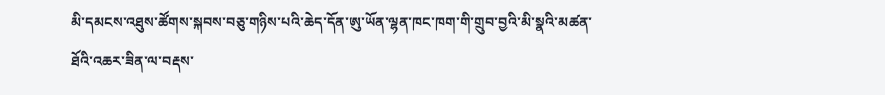མི་དམངས་འཐུས་ཚོགས་སྐབས་བཅུ་གཉིས་པའི་ཆེད་དོན་ཨུ་ཡོན་ལྷན་ཁང་ཁག་གི་གྲུབ་བྱའི་མི་སྣའི་མཚན་ཐོའི་འཆར་ཟིན་ལ་བརྡས་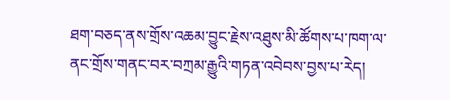ཐག་བཅད་ནས་གྲོས་འཆམ་བྱུང་རྗེས་འཐུས་མི་ཚོགས་པ་ཁག་ལ་ནང་གྲོས་གནང་བར་བཀྲམ་རྒྱུའི་གཏན་འབེབས་བྱས་པ་རེད།